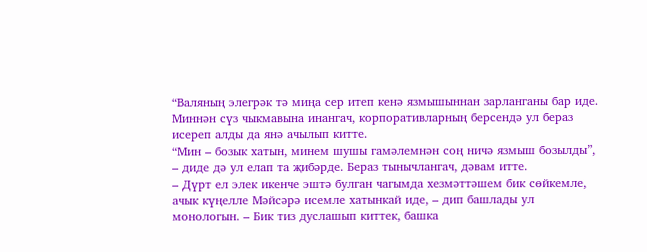“Валяның элегрәк тә миңа сер итеп кенә язмышыннан зарланганы бар иде. Миннән сүз чыкмавына инангач, корпоративларның берсендә ул бераз исереп алды да янә ачылып китте.
“Мин – бозык хатын, минем шушы гамәлемнән соң ничә язмыш бозылды”, – диде дә ул елап та җибәрде. Бераз тынычлангач, дәвам итте.
– Дүрт ел элек икенче эштә булган чагымда хезмәттәшем бик сөйкемле, ачык күңелле Мәйсәрә исемле хатынкай иде, – дип башлады ул монологын. – Бик тиз дуслашып киттек, башка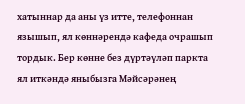хатыннар да аны үз итте, телефоннан язышып, ял көннәрендә кафеда очрашып тордык. Бер көнне без дүртәүләп паркта ял иткәндә яныбызга Мәйсәрәнең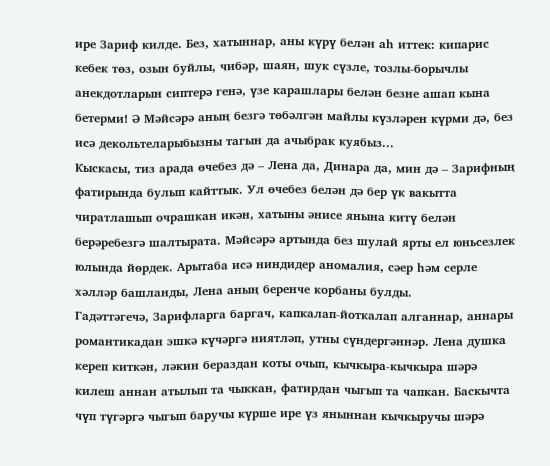ире Зариф килде. Без, хатыннар, аны күрү белән аһ иттек: кипарис кебек төз, озын буйлы, чибәр, шаян, шук сүзле, тозлы-борычлы анекдотларын сиптерә генә, үзе карашлары белән безне ашап кына бетерми! Ә Мәйсәрә аның безгә төбәлгән майлы күзләрен күрми дә, без исә декольтеларыбызны тагын да ачыбрак куябыз...
Кыскасы, тиз арада өчебез дә – Лена да, Динара да, мин дә – Зарифның фатирында булып кайттык. Ул өчебез белән дә бер үк вакытта чиратлашып очрашкан икән, хатыны әнисе янына китү белән берәребезгә шалтырата. Мәйсәрә артында без шулай ярты ел юньсезлек юлында йөрдек. Арытаба исә ниндидер аномалия, сәер һәм серле хәлләр башланды, Лена аның беренче корбаны булды.
Гадәттәгечә, Зарифларга баргач, капкалап-йоткалап алганнар, аннары романтикадан эшкә күчәргә ниятләп, утны сүндергәннәр. Лена душка кереп киткән, ләкин бераздан коты очып, кычкыра-кычкыра шәрә килеш аннан атылып та чыккан, фатирдан чыгып та чапкан. Баскычта чүп түгәргә чыгып баручы күрше ире үз яныннан кычкыручы шәрә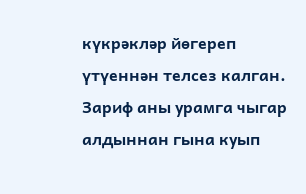күкрәкләр йөгереп үтүеннән телсез калган. Зариф аны урамга чыгар алдыннан гына куып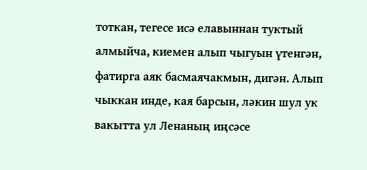тоткан, тегесе исә елавыннан туктый алмыйча, киемен алып чыгуын үтенгән, фатирга аяк басмаячакмын, дигән. Алып чыккан инде, кая барсын, ләкин шул ук вакытта ул Ленаның иңсәсе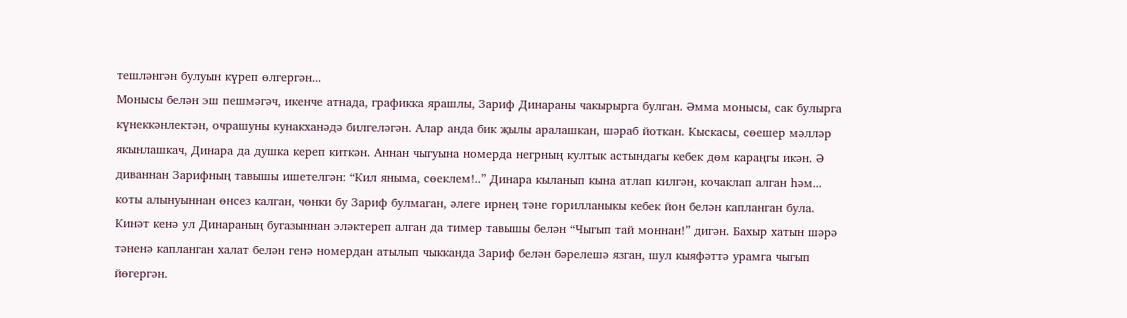тешләнгән булуын күреп өлгергән...
Монысы белән эш пешмәгәч, икенче атнада, графикка ярашлы, Зариф Динараны чакырырга булган. Әмма монысы, сак булырга күнеккәнлектән, очрашуны кунакханәдә билгеләгән. Алар анда бик җылы аралашкан, шәраб йоткан. Кыскасы, сөешер мәлләр якынлашкач, Динара да душка кереп киткән. Аннан чыгуына номерда негрның култык астындагы кебек дөм караңгы икән. Ә диваннан Зарифның тавышы ишетелгән: “Кил яныма, сөеклем!..” Динара кыланып кына атлап килгән, кочаклап алган һәм... коты алынуыннан өнсез калган, чөнки бу Зариф булмаган, әлеге ирнең тәне горилланыкы кебек йон белән капланган була.
Кинәт кенә ул Динараның бугазыннан эләктереп алган да тимер тавышы белән “Чыгып тай моннан!” дигән. Бахыр хатын шәрә тәненә капланган халат белән генә номердан атылып чыкканда Зариф белән бәрелешә язган, шул кыяфәттә урамга чыгып йөгергән.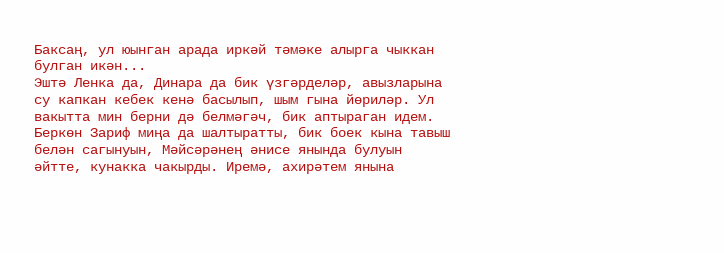Баксаң, ул юынган арада иркәй тәмәке алырга чыккан булган икән...
Эштә Ленка да, Динара да бик үзгәрделәр, авызларына су капкан кебек кенә басылып, шым гына йөриләр. Ул вакытта мин берни дә белмәгәч, бик аптыраган идем.
Беркөн Зариф миңа да шалтыратты, бик боек кына тавыш белән сагынуын, Мәйсәрәнең әнисе янында булуын әйтте, кунакка чакырды. Иремә, ахирәтем янына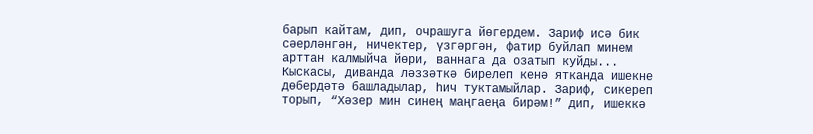барып кайтам, дип, очрашуга йөгердем. Зариф исә бик сәерләнгән, ничектер, үзгәргән, фатир буйлап минем арттан калмыйча йөри, ваннага да озатып куйды...
Кыскасы, диванда ләззәткә бирелеп кенә ятканда ишекне дөбердәтә башладылар, һич туктамыйлар. Зариф, сикереп торып, “Хәзер мин синең маңгаеңа бирәм!” дип, ишеккә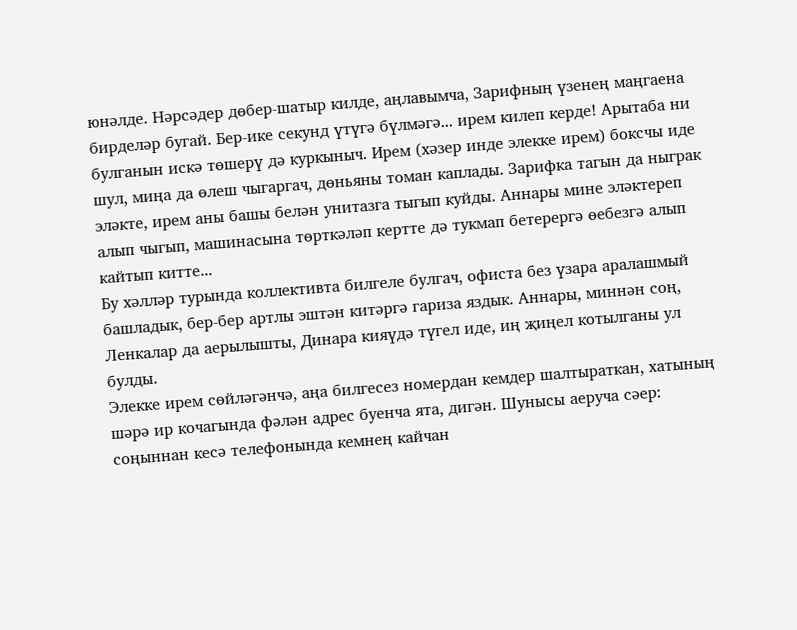юнәлде. Нәрсәдер дөбер-шатыр килде, аңлавымча, Зарифның үзенең маңгаена бирделәр бугай. Бер-ике секунд үтүгә бүлмәгә... ирем килеп керде! Арытаба ни булганын искә төшерү дә куркыныч. Ирем (хәзер инде элекке ирем) боксчы иде шул, миңа да өлеш чыгаргач, дөньяны томан каплады. Зарифка тагын да ныграк эләкте, ирем аны башы белән унитазга тыгып куйды. Аннары мине эләктереп алып чыгып, машинасына төрткәләп кертте дә тукмап бетерергә өебезгә алып кайтып китте...
Бу хәлләр турында коллективта билгеле булгач, офиста без үзара аралашмый башладык, бер-бер артлы эштән китәргә гариза яздык. Аннары, миннән соң, Ленкалар да аерылышты, Динара кияүдә түгел иде, иң җиңел котылганы ул булды.
Элекке ирем сөйләгәнчә, аңа билгесез номердан кемдер шалтыраткан, хатының шәрә ир кочагында фәлән адрес буенча ята, дигән. Шунысы аеруча сәер: соңыннан кесә телефонында кемнең кайчан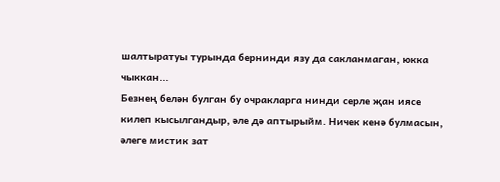шалтыратуы турында бернинди язу да сакланмаган, юкка чыккан...
Безнең белән булган бу очракларга нинди серле җан иясе килеп кысылгандыр, әле дә аптырыйм. Ничек кенә булмасын, әлеге мистик зат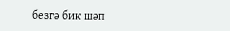безгә бик шәп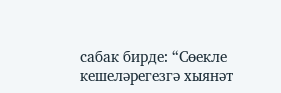сабак бирде: “Сөекле кешеләрегезгә хыянәт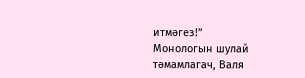итмәгез!”
Монологын шулай тәмамлагач, Валя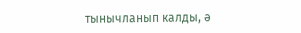тынычланып калды, ә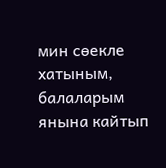мин сөекле хатыным, балаларым янына кайтып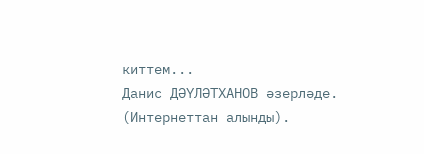киттем...
Данис ДӘҮЛӘТХАНОВ әзерләде.
(Интернеттан алынды).